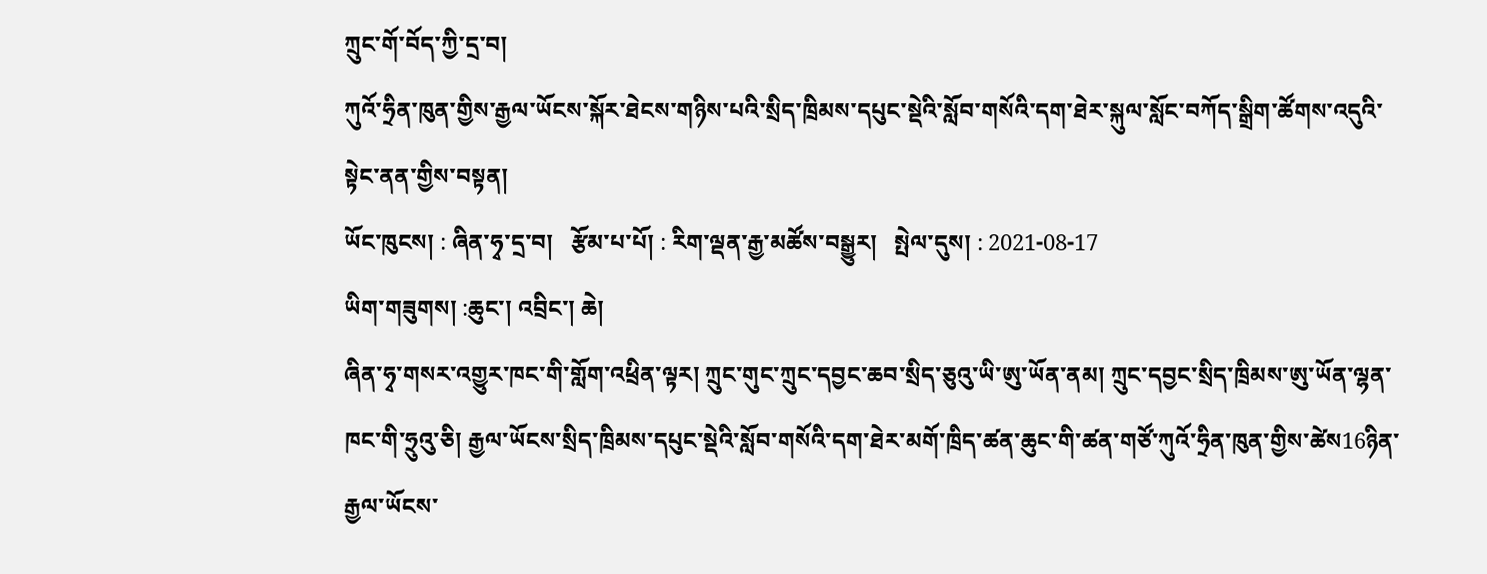ཀྲུང་གོ་བོད་ཀྱི་དྲ་བ།
ཀུའོ་ཧྲིན་ཁུན་གྱིས་རྒྱལ་ཡོངས་སྐོར་ཐེངས་གཉིས་པའི་སྲིད་ཁྲིམས་དཔུང་སྡེའི་སློབ་གསོའི་དག་ཐེར་སྐུལ་སློང་བཀོད་སྒྲིག་ཚོགས་འདུའི་སྟེང་ནན་གྱིས་བསྟན།
ཡོང་ཁུངས། : ཞིན་ཧྭ་དྲ་བ།   རྩོམ་པ་པོ། : རིག་ལྡན་རྒྱ་མཚོས་བསྒྱུར།   སྤེལ་དུས། : 2021-08-17
ཡིག་གཟུགས། :ཆུང་། འབྲིང་། ཆེ།
ཞིན་ཧྭ་གསར་འགྱུར་ཁང་གི་གློག་འཕྲིན་ལྟར། ཀྲུང་གུང་ཀྲུང་དབྱང་ཆབ་སྲིད་ཅུའུ་ཡི་ཨུ་ཡོན་ནམ། ཀྲུང་དབྱང་སྲིད་ཁྲིམས་ཨུ་ཡོན་ལྷན་ཁང་གི་ཧྲུའུ་ཅི། རྒྱལ་ཡོངས་སྲིད་ཁྲིམས་དཔུང་སྡེའི་སློབ་གསོའི་དག་ཐེར་མགོ་ཁྲིད་ཚན་ཆུང་གི་ཚན་གཙོ་ཀུའོ་ཧྲིན་ཁུན་གྱིས་ཚེས16ཉིན་རྒྱལ་ཡོངས་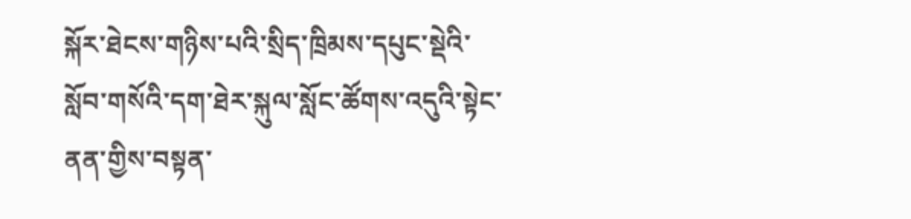སྐོར་ཐེངས་གཉིས་པའི་སྲིད་ཁྲིམས་དཔུང་སྡེའི་སློབ་གསོའི་དག་ཐེར་སྐུལ་སློང་ཚོགས་འདུའི་སྟེང་ནན་གྱིས་བསྟན་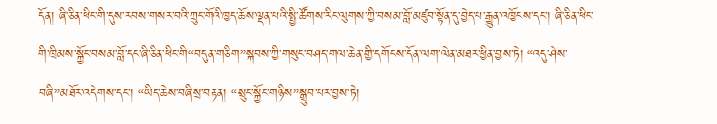དོན། ཞི་ཅིན་ཕིང་གི་དུས་རབས་གསར་བའི་ཀྲུང་གོའི་ཁྱད་ཆོས་ལྡན་པའི་སྤྱི་ཚོགས་རིང་ལུགས་ཀྱི་བསམ་བློ་མཛུབ་སྟོན་དུ་བྱེད་པ་རྒྱུན་འཁྱོངས་དང་། ཞི་ཅིན་ཕིང་གི་ཁྲིམས་སྐྱོང་བསམ་བློ་དང་ཞི་ཅིན་ཕིང་གི“བདུན་གཅིག”སྐབས་ཀྱི་གསུང་བཤད་གལ་ཆེན་གྱི་དགོངས་དོན་ལག་ལེན་མཐར་ཕྱིན་བྱས་ཏེ། “འདུ་ཤེས་བཞི”མཐོར་འདེགས་དང་། “ཡིད་ཆེས་བཞིསྲ་བརྟན། “སྲུང་སྐྱོང་གཉིས”སྒྲུབ་པར་བྱས་ཏེ།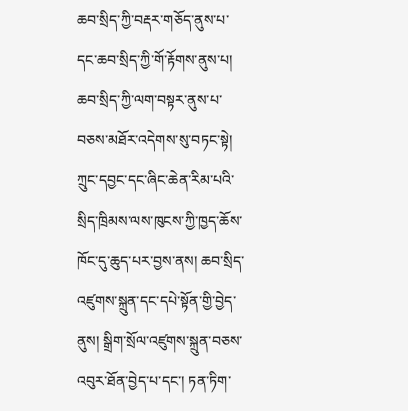ཆབ་སྲིད་ཀྱི་བརྡར་གཅོད་ནུས་པ་དང་ཆབ་སྲིད་ཀྱི་གོ་རྟོགས་ནུས་པ། ཆབ་སྲིད་ཀྱི་ལག་བསྟར་ནུས་པ་བཅས་མཐོར་འདེགས་སུ་བཏང་སྟེ། ཀྲུང་དབྱང་དང་ཞིང་ཆེན་རིམ་པའི་སྲིད་ཁྲིམས་ལས་ཁུངས་ཀྱི་ཁྱད་ཆོས་ཁོང་དུ་ཆུད་པར་བྱས་ནས། ཆབ་སྲིད་འཛུགས་སྐྲུན་དང་དཔེ་སྟོན་གྱི་བྱེད་ནུས། སྒྲིག་སྲོལ་འཛུགས་སྐྲུན་བཅས་འབུར་ཐོན་བྱེད་པ་དང་། ཏན་ཏིག་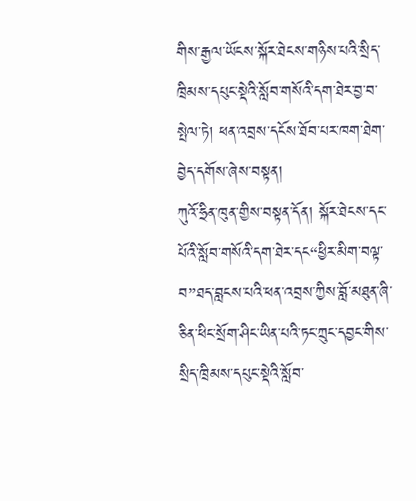གིས་རྒྱལ་ཡོངས་སྐོར་ཐེངས་གཉིས་པའི་སྲིད་ཁྲིམས་དཔུང་སྡེའི་སློབ་གསོའི་དག་ཐེར་བྱ་བ་སྤེལ་ཏེ། ཕན་འབྲས་དངོས་ཐོབ་པར་ཁག་ཐེག་བྱེད་དགོས་ཞེས་བསྟན།
ཀུའོ་ཧྲིན་ཁུན་གྱིས་བསྟན་དོན། སྐོར་ཐེངས་དང་པོའི་སློབ་གསོའི་དག་ཐེར་དང“ཕྱིར་མིག་བལྟ་བ”ཐད་བླངས་པའི་ཕན་འབྲས་ཀྱིས་བློ་མཐུན་ཞི་ཅིན་ཕིང་སྲོག་ཤིང་ཡིན་པའི་ཏང་ཀྲུང་དབྱང་གིས་སྲིད་ཁྲིམས་དཔུང་སྡེའི་སློབ་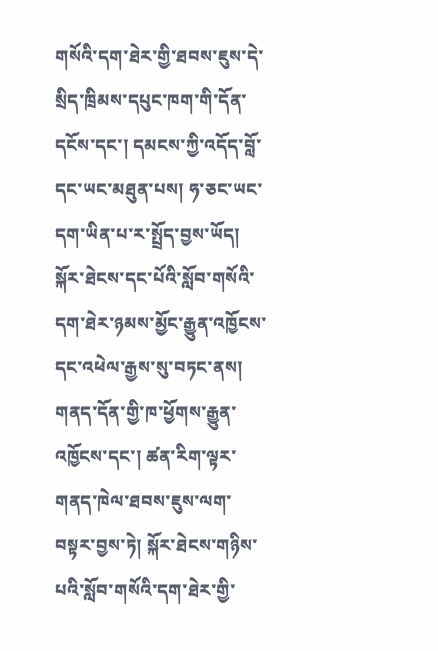གསོའི་དག་ཐེར་གྱི་ཐབས་ཇུས་དེ་སྲིད་ཁྲིམས་དཔུང་ཁག་གི་དོན་དངོས་དང་། དམངས་ཀྱི་འདོད་བློ་དང་ཡང་མཐུན་པས། ཧ་ཅང་ཡང་དག་ཡིན་པ་ར་སྤྲོད་བྱས་ཡོད། སྐོར་ཐེངས་དང་པོའི་སློབ་གསོའི་དག་ཐེར་ཉམས་མྱོང་རྒྱུན་འཁྱོངས་དང་འཕེལ་རྒྱས་སུ་བཏང་ནས། གནད་དོན་གྱི་ཁ་ཕྱོགས་རྒྱུན་འཁྱོངས་དང་། ཚན་རིག་ལྟར་གནད་ཁེལ་ཐབས་ཇུས་ལག་བསྟར་བྱས་ཏེ། སྐོར་ཐེངས་གཉིས་པའི་སློབ་གསོའི་དག་ཐེར་གྱི་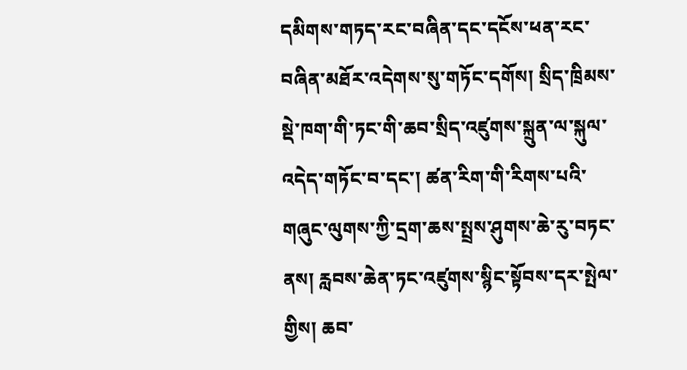དམིགས་གཏད་རང་བཞིན་དང་དངོས་ཕན་རང་བཞིན་མཐོར་འདེགས་སུ་གཏོང་དགོས། སྲིད་ཁྲིམས་སྡེ་ཁག་གི་ཏང་གི་ཆབ་སྲིད་འཛུགས་སྐྲུན་ལ་སྐུལ་འདེད་གཏོང་བ་དང་། ཚན་རིག་གི་རིགས་པའི་གཞུང་ལུགས་ཀྱི་དྲག་ཆས་སྤྲས་ཤུགས་ཆེ་རུ་བཏང་ནས། རླབས་ཆེན་ཏང་འཛུགས་སྙིང་སྟོབས་དར་སྤེལ་གྱིས། ཆབ་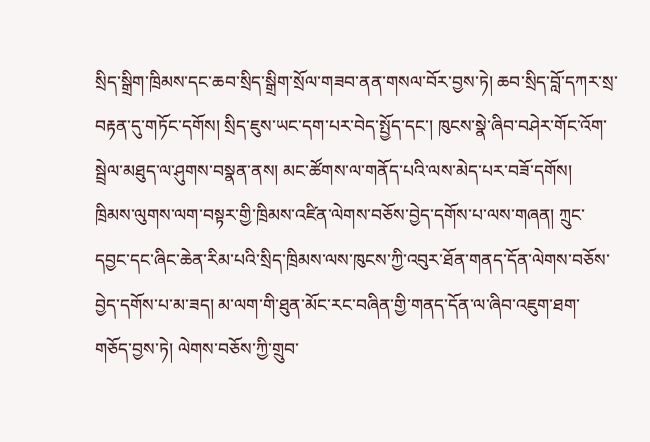སྲིད་སྒྲིག་ཁྲིམས་དང་ཆབ་སྲིད་སྒྲིག་སྲོལ་གཟབ་ནན་གསལ་བོར་བྱས་ཏེ། ཆབ་སྲིད་བློ་དཀར་སྲ་བརྟན་དུ་གཏོང་དགོས། སྲིད་ཇུས་ཡང་དག་པར་བེད་སྤྱོད་དང་། ཁུངས་སྣེ་ཞིབ་བཤེར་གོང་འོག་སྦྲེལ་མཐུད་ལ་ཤུགས་བསྣན་ནས། མང་ཚོགས་ལ་གནོད་པའི་ལས་མེད་པར་བཟོ་དགོས། ཁྲིམས་ལུགས་ལག་བསྟར་གྱི་ཁྲིམས་འཛིན་ལེགས་བཅོས་བྱེད་དགོས་པ་ལས་གཞན། ཀྲུང་དབྱང་དང་ཞིང་ཆེན་རིམ་པའི་སྲིད་ཁྲིམས་ལས་ཁུངས་ཀྱི་འབུར་ཐོན་གནད་དོན་ལེགས་བཅོས་བྱེད་དགོས་པ་མ་ཟད། མ་ལག་གི་ཐུན་མོང་རང་བཞིན་གྱི་གནད་དོན་ལ་ཞིབ་འཇུག་ཐག་གཅོད་བྱས་ཏེ། ལེགས་བཅོས་ཀྱི་གྲུབ་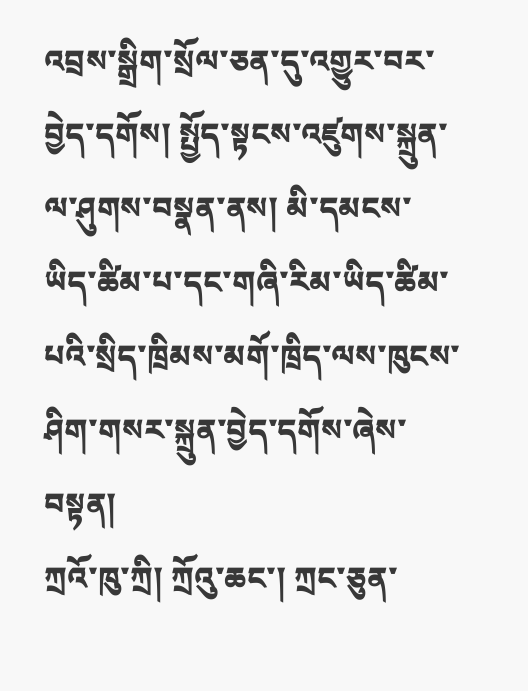འབྲས་སྒྲིག་སྲོལ་ཅན་དུ་འགྱུར་བར་བྱེད་དགོས། སྤྱོད་སྟངས་འཛུགས་སྐྲུན་ལ་ཤུགས་བསྣན་ནས། མི་དམངས་ཡིད་ཚིམ་པ་དང་གཞི་རིམ་ཡིད་ཚིམ་པའི་སྲིད་ཁྲིམས་མགོ་ཁྲིད་ལས་ཁུངས་ཤིག་གསར་སྐྲུན་བྱེད་དགོས་ཞེས་བསྟན།
ཀྲའོ་ཁུ་ཀྲི། ཀྲོའུ་ཆང་། ཀྲང་ཅུན་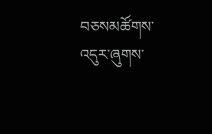བཅསམཚོགས་འདུར་ཞུགས་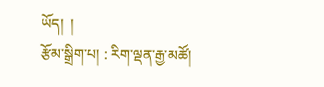ཡོད།  །
རྩོམ་སྒྲིག་པ། : རིག་ལྡན་རྒྱ་མཚོ།